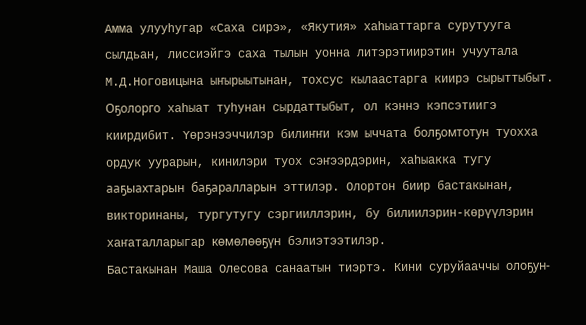Амма улууһугар «Саха сирэ», «Якутия» хаһыаттарга сурутууга сылдьан, лиссиэйгэ саха тылын уонна литэрэтиирэтин учуутала М.Д.Ноговицына ыҥырыытынан, тохсус кылаастарга киирэ сырыттыбыт.
Оҕолорго хаһыат туһунан сырдаттыбыт, ол кэннэ кэпсэтиигэ киирдибит. Үөрэнээччилэр билиҥҥи кэм ыччата болҕомтотун туохха ордук уурарын, кинилэри туох сэҥээрдэрин, хаһыакка тугу ааҕыахтарын баҕаралларын эттилэр. Олортон биир бастакынан, викторинаны, тургутугу сэргииллэрин, бу билиилэрин-көрүүлэрин хаҥаталларыгар көмөлөөҕүн бэлиэтээтилэр.
Бастакынан Маша Олесова санаатын тиэртэ. Кини суруйааччы олоҕун-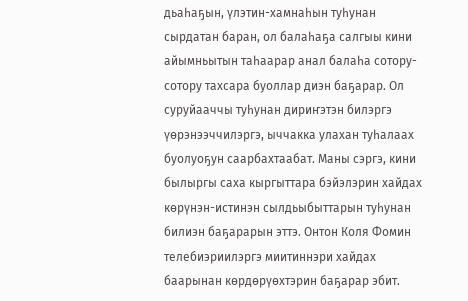дьаһаҕын, үлэтин-хамнаһын туһунан сырдатан баран, ол балаһаҕа салгыы кини айымньытын таһаарар анал балаһа сотору-сотору тахсара буоллар диэн баҕарар. Ол суруйааччы туһунан дириҥэтэн билэргэ үөрэнээччилэргэ, ыччакка улахан туһалаах буолуоҕун саарбахтаабат. Маны сэргэ, кини былыргы саха кыргыттара бэйэлэрин хайдах көрүнэн-истинэн сылдьыбыттарын туһунан билиэн баҕарарын эттэ. Онтон Коля Фомин телебиэриилэргэ миитиннэри хайдах баарынан көрдөрүөхтэрин баҕарар эбит.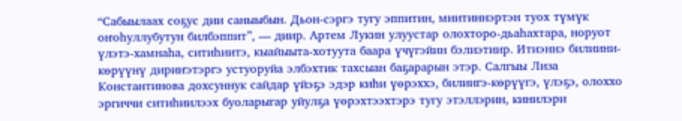“Сабыылаах соҕус дии саныыбын. Дьон-сэргэ тугу эппитин, миитиннэртэн туох түмүк оҥоһуллубутун билбэппит”, — диир. Артем Лукин улуустар олохторо-дьаһахтара, норуот үлэтэ-хамнаһа, ситиһиитэ, кыайыыта-хотуута баара үчүгэйин бэлиэтиир. Итиэннэ билиини-көрүүнү дириҥэтэргэ устуоруйа элбэхтик тахсыан баҕарарын этэр. Салгыы Лиза Константинова дохсуннук сайдар үйэҕэ эдэр киһи үөрэххэ, билиигэ-көрүүгэ, үлэҕэ, олоххо эргиччи ситиһиилээх буоларыгар уйулҕа үөрэхтээхтэрэ тугу этэллэрин, кинилэри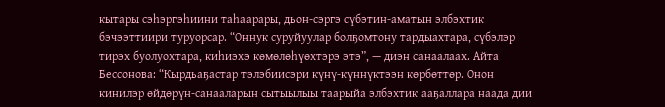кытары сэһэргэһиини таһаарары, дьон-сэргэ сүбэтин-аматын элбэхтик бэчээттиири туруорсар. “Оннук суруйуулар болҕомтону тардыахтара, сүбэлэр тирэх буолуохтара, киһиэхэ көмөлөһүөхтэрэ этэ”, — диэн санаалаах. Айта Бессонова: “Кырдьаҕастар тэлэбиисэри күнү-күннүктээн көрбөттөр. Онон кинилэр өйдөрүн-санааларын сытыылыы таарыйа элбэхтик ааҕаллара наада дии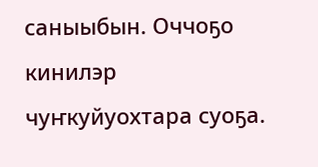саныыбын. Оччоҕо кинилэр чуҥкуйуохтара суоҕа.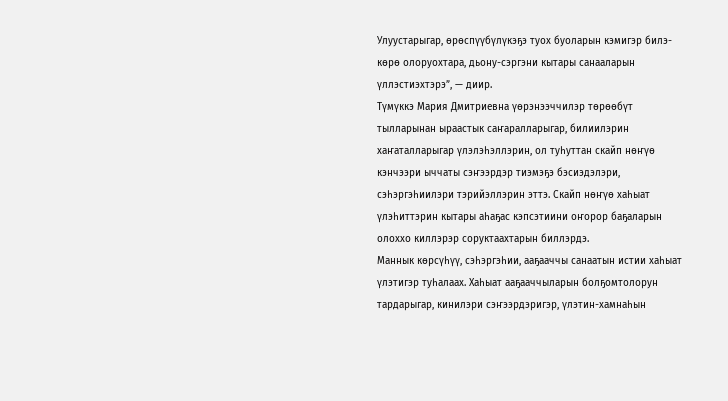Улуустарыгар, өрөспүүбүлүкэҕэ туох буоларын кэмигэр билэ-көрө олоруохтара, дьону-сэргэни кытары санааларын үллэстиэхтэрэ”, — диир.
Түмүккэ Мария Дмитриевна үөрэнээччилэр төрөөбүт тылларынан ыраастык саҥаралларыгар, билиилэрин хаҥаталларыгар үлэлэһэллэрин, ол туһуттан скайп нөҥүө кэнчээри ыччаты сэҥээрдэр тиэмэҕэ бэсиэдэлэри, сэһэргэһиилэри тэрийэллэрин эттэ. Скайп нөҥүө хаһыат үлэһиттэрин кытары аһаҕас кэпсэтиини оҥорор баҕаларын олоххо киллэрэр соруктаахтарын биллэрдэ.
Маннык көрсүһүү, сэһэргэһии, ааҕааччы санаатын истии хаһыат үлэтигэр туһалаах. Хаһыат ааҕааччыларын болҕомтолорун тардарыгар, кинилэри сэҥээрдэригэр, үлэтин-хамнаһын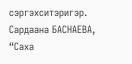сэргэхситэригэр.
Сардаана БАСНАЕВА, “Саха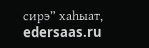сирэ” хаһыат, edersaas.ru